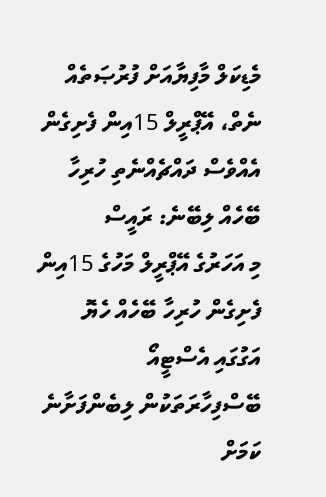މެޑިކަލް މާފިޔާއަށް ފުރުޞަތެއް ނެތް، އޭޕްރީލް 15އިން ފެށިގެން އެއްވެސް ދައްޗެއްނެތި ހުރިހާ ބޭހެއް ލިބޭނެ: ރައީސް
މި އަހަރުގެ އޭޕްރީލް މަހުގެ 15އިން ފެށިގެން ހުރިހާ ބޭހެއް ހެޔޮ އަގުގައި އެސްޓީއޯ ބޭސްފިހާރަތަކުން ލިބެންފަށާނެ ކަމަށް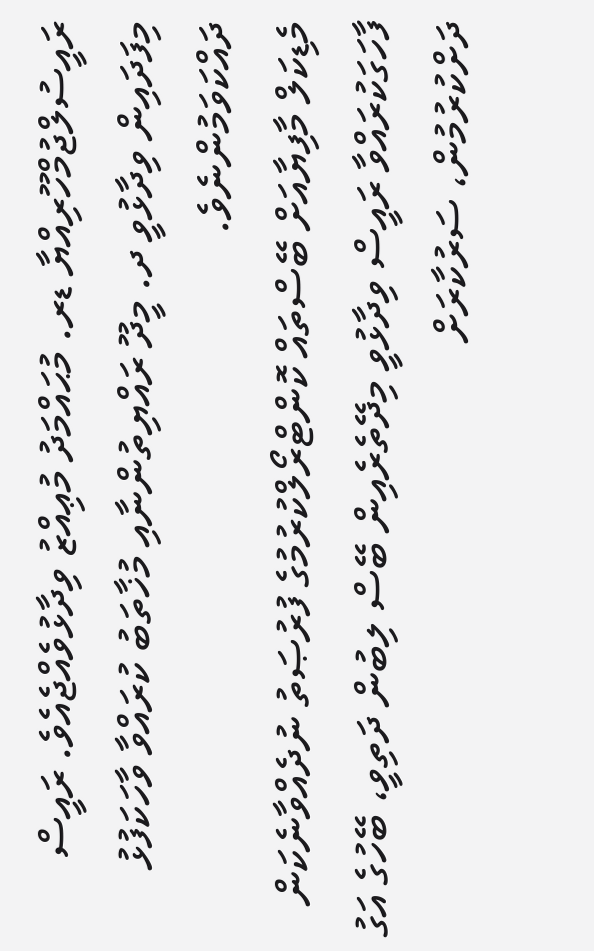ރައީސުލްޖުމްހޫރިއްޔާ ޑރ. މުޙައްމަދު މުޢިއްޒު ވިދާޅުވެއްޖެއެވެ. ރައީސް މިފަދައިން ވިދާޅުވީ ދ. މީދޫ ރައްޔިތުންނާއި މުޚާތަބު ކުރައްވާ ވާހަކަފުޅު ދައްކަވަމުންނެވެ.
މެޑިކަލް މާފިޔާއަށް ބޭސްތައް ކޮންޓްރޯލްކުރުމުގެ ފުރުޞަތު ނުދެއްވާނެކަން ފާހަގަކުރައްވާ ރައީސް ވިދާޅުވީ މިދޭތެރެއިން ބޭސް ލިބުން ދަތިވީ، ބޭހުގެ އަގު ދަށްކުރުމުން، ސަރުކާރަށް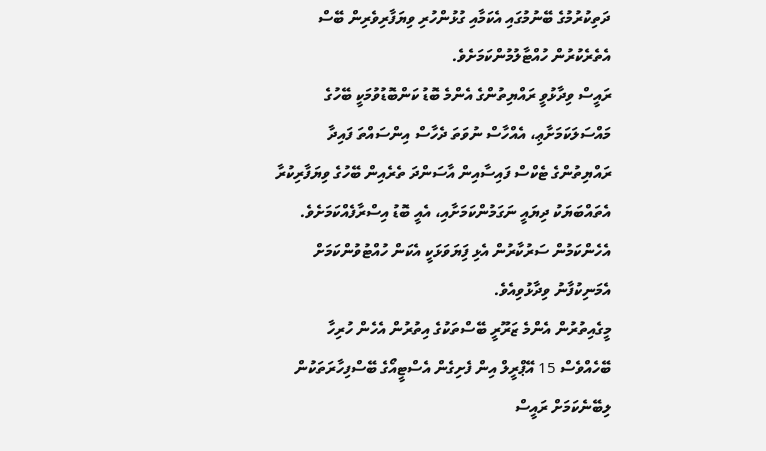ދަތިކުރުމުގެ ބޭނުމުގައި އެކަމާއި ގުޅުންހުރި ވިޔަފާރިވެރިން ބޭސް އެތެރެކުރުން ހުއްޓާލުމުންކަމަށެވެ.
ރައީސް ވިދާޅުވީ ރައްޔިތުންގެ އެންމެ ބޮޑު ކަންބޮޑުވުމަކީ ބޭހުގެ މައްސަލަކަމަށާޢި، އެއްހާސް ނުވަތަ ދެހާސް އިންސައްތަ ފައިދާ ރައްޔިތުންގެ ޓެކްސް ފައިސާއިން އާސަންދަ ތެރެއިން ބޭހުގެ ވިޔަފާރިކުރާ އެތައްބަޔަކު ދިޔައީ ނަގަމުންކަމަށާއި، އެއީ ބޮޑު އިސްރާފެއްކަމަށެވެ. އެހެންކަމުން ސަރުކާރުން އެޅި ފިަޔަވަޅަކީ އެކަން ހުއްޓުވުންކަމަށް އެމަނިކުފާނު ވިދާޅުވިއެވެ.
މީގެއިތުރުން އެންމެ ޒަރޫރީ ބޭސްތަކުގެ އިތުރުން އެހެން ހުރިހާ ބޭހެއްވެސް 15 އޭޕްރީލް އިން ފެށިގެން އެސްޓީއޯގެ ބޭސްފިހާރަތަކުން ލިބޭނެކަމަށް ރައީސް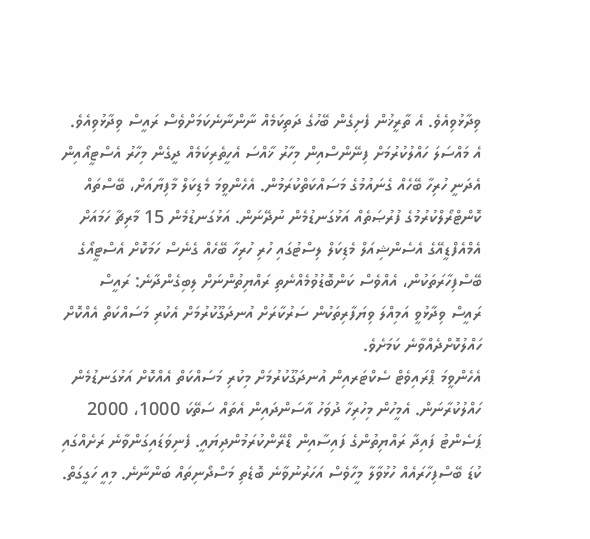ވިދާޅުވިއެވެ. އެ ތާރީޚުން ފެށިގެން ބޭހުގެ ދަތިކަމެއް ނާންނާނެކަމަށްވެސް ރައީސް ވިދާޅުވިއެވެ.
އެ މައްސަލަ ހައްލުކުރުމަށް ފިނޭންސްއިން މިހާރު ޚާއްސަ އެހީތެރިކަމެއް ދީގެން މިހާރު އެސްޓީއޯއިން އެދަނީ ހުރިހާ ބޭހެއް ގެނައުމުގެ މަސައްކަތްކުރަމުން. އެހެންވީމަ މެޑިކަލް މާފިޔާއަށް، ބޭސްތައް ކޮންޓްރޯލްކުރުމުގެ ފުރުޞަތެއް އަޅުގަނޑުމެން ނުދޭނަން. އަޅުގަނޑުމެން 15 މާރިޗާ ހަމައަށް އެމްއެފްޑީއޭގެ އެސެންޝިއަލް މެޑިކަލް ލިސްޓުގައި ހުރި ހުރިހާ ބޭހެއް ގެނެސް ހަމަކޮށް އެސްޓީއޯގެ ބޭސްފިހާރަތަކުން، އެއްވެސް ކަންބޮޑުވުމެއްނެތި ރައްޔިތުންނަށް ލިބިގެންދާނެ: ރައީސް
ރައީސް ވިދާޅުވީ އަމިއްލަ ވިޔަފާރިތަކުން ސަރުކާރަށް އުނދަގޫކުރުމަށް އެކުރި މަސައްކަތް އެއްކޮށް ހައްލުކޮށްދެއްވާނެ ކަމަށެވެ.
އެހެންވީމަ ޕްރައިވެޓް ސެކްޓަރއިން އުނދަގޫކުރުމަށް މިކުރި މަސައްކަތް އެއްކޮށް އަޅުގަނޑުމެން ހައްލުކުރާނަން. އެމީހުން މިހުރިހާ ދުވަހު އާސަންދައިން އެތައް ސަތޭކަ 1000، 2000 ޕަސެންޓު ފައިދާ ރައްޔިތުންގެ ފައިސާއިން ޑްރޭންކުރަމުންދިޔައީ. ފެނިވަޑައިގަންވާނެ ރަށެއްގައި ކުޑަ ބޭސްފިހާރައެއް ހުޅުވާލާ މީހާވެސް އަހަރުނުވާނެ ބޮޑެތި މަސްދޯނިތައް ބަންނާނެ. މިއީ ހަގީގަތް.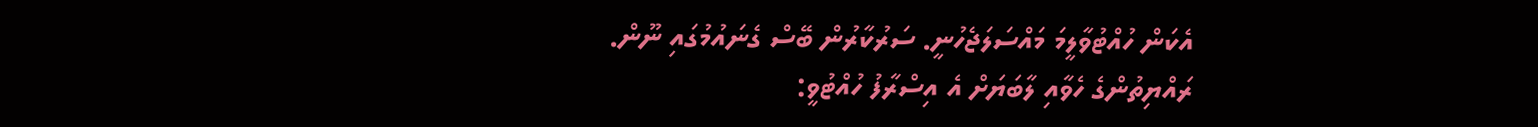އެކަން ހުއްޓުވާލީމަ މައްސަލަޖެހުނީ. ސަރުކާރުން ބޭސް ގެނައުމުގައި ނޫން. ރައްޔިތުންގެ ހެވާއި ލާބަޔަށް އެ އިސްރާފު ހުއްޓުވީ: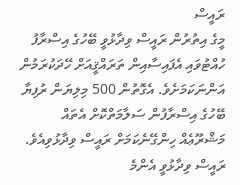ރައީސް
މީގެ އިތުރުން ރައީސް ވިދާޅުވީ ބޭހުގެ އިސްރާފު ހުއްޓުވައި އެފައިސާއިން ތަރައްޤީއަށް ހޭދަކުރަމުން އަންނަކަމަށެވެ. އެގޮތުން 500 މިލިޔަން ރުފިޔާ ބޭހުގެ އިސްރާފުން ސަލާމަތްކޮށް އެތައް މަޝްރޫޢެއް ހިންގޭނެކަމަށް ރައީސް ވިދާޅުވިއެވެ.
ރައީސް ވިދާޅުވީ އެންމެ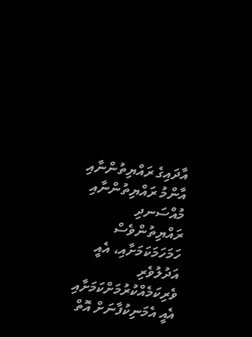އާދައިގެ ރައްޔިތުންނާއި އާންމު ރައްޔިތުންނާއި މުއްސަނދި ރައްޔިތުންވެސް ހަމަހަމަކަމަށާއި، އެއީ އަދުލުވެރި ވެރިކަމެއްކުރުމަށްކަމަށާއި އެއީ އެމަނިކުފާނަށް އޮތް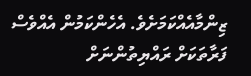ޒިންމާއެއްކަމަށެވެ. އެހެންކަމުން އެއްވެސް ފަރާތަކަށް ރައްޔިތުންނަށް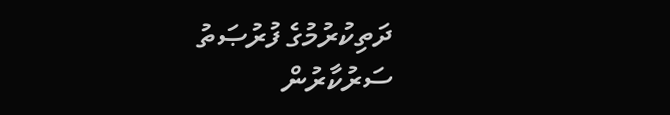ދަތިކުރުމުގެ ފުރުޞަތު ސަރުކާރުން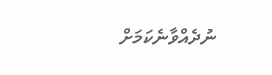ނުދެއްވާނެކަމަށް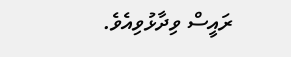ރައީސް ވިދާޅުވިއެވެ.